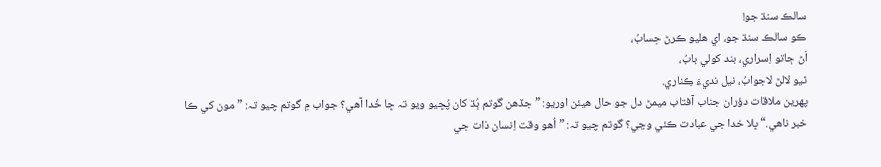سالڪ سنڌ جو!
ڪو سالڪ سنڌ جو، اي هليو ڪرڻ حِسابُ،
اَڻ ڄاتو اِسراري، بند کولي بابُ،
ٿيو لالڻ لاجوابُ، نيل نديءَ ڪِناري.
پھرين ملاقات دؤران جناب آفتاب ميمڻ دل جو حال هيئن اوريو: ”جڏهن گوتم ٻُڌ کان پُڇيو ويو تہ ڇا خُدا آهي؟ جواب ۾ گوتم چيو تہ: ”مون کي ڪا خبر ناهي.“ ڀلا خدا جي عبادت ڪئي وڃي؟ گوتم چيو تہ: ”اُهو وقت اِنسان ذات جي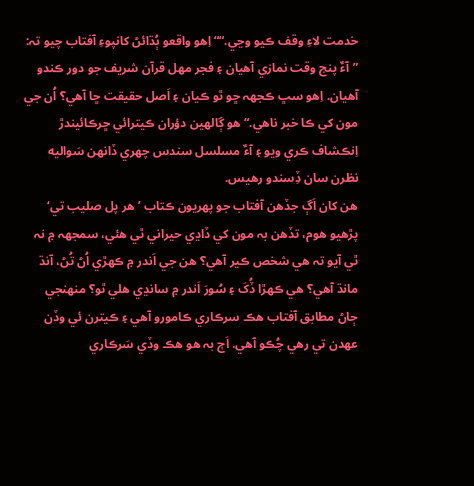خدمت لاءِ وقف ڪيو وڃي.““ اِهو واقعو ٻُڌائڻ کانپوءِ آفتاب چيو تہ: ”آءٌ پنج وقت نمازي آهيان ۽ فجر مھل قرآن شريف جو دور ڪندو آهيان. اِهو سڀ ڪجهہ ڇو ٿو ڪيان ۽ اَصل حقيقت ڇا آهي؟ اُن جي مون کي ڪا خبر ناهي.“ هو ڳالھين دؤران ڪيترائي ڇرڪائيندڙ اِنڪشاف ڪري ويو ۽ آءٌ مسلسل سندس چھري ڏانھن سَواليه نظرن سان ڏِسندو رهيس.
هن کان اَڳ جڏهن آفتاب جو پھريون ڪتاب ’هر پل صليب تي‘ پڙهيو هوم، تڏهن بہ مون کي ڏاڍي حيراني ٿي هئي، سمجهہ ۾ نہ ٿي آيو تہ هي شخص ڪير آهي؟ هن جي اَندر ۾ ڪھڙي اُڻ تُڻ، آنڌ مانڌ آهي؟ هي ڪھڙا ڏُکَ ۽ سُورَ اَندر ۾ سانڍي هلي ٿو؟ منھنجي ڄاڻ مطابق آفتاب هڪ سرڪاري ڪامورو آهي ۽ ڪيترن ئي وڏن عھدن تي رهي چُڪو آهي. اَڄ بہ هو هڪ وڏي سَرڪاري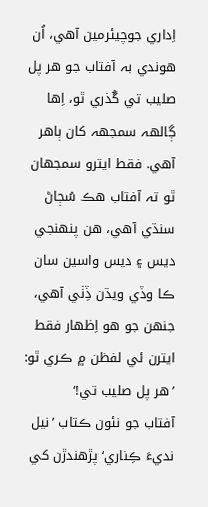اِداري جوچيئرمين آهي، اُن هوندي بہ آفتاب جو هر پل صليب تي گُذري ٿو، اِها ڳالھہ سمجهہ کان ٻاهر آهي. فقط ايترو سمجهان ٿو تہ آفتاب هڪ سُڄاڻ سنڌي آهي، هن پنھنجي ديس ۽ ديس واسين سان ڪا وڏي ويڌن ڏِٺي آهي، جنھن جو هو اِظھار فقط ايترن ئي لفظن ۾ ڪري ٿو: ’هر پل صليب تي!‘
آفتاب جو نئون ڪتاب ’نيل نديءَ ڪِناري‘ پڙهندڙن کي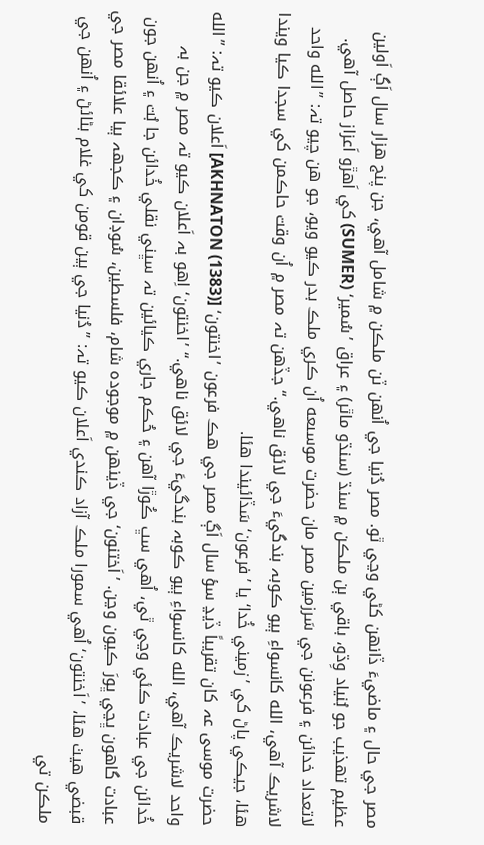مصر جي حال ۽ ماضيءَ ڏانھن کڻي وڃي ٿو. مصر دُنيا جي اُنھن ٽن ملڪن ۾ شامل آهي، جن پنج هزار سال اَڳ اَولين عظيم تھذيب جو بُنياد وِڌو، باقي ٻن ملڪن ۾ سنڌ (سنڌو ماٿر) ۽ عراق ’سُمير‘ (SUMER) کي اَهڙو اَعزاز حاصل آهي.
لاتعداد خدائن ۽ فرعونن جي سَرزمين مصر مان حضرت موسىعه اُن ڪري ملڪ بدر ڪيو ويو، جو هن چيو تہ: ”الله واحد لاشريڪ آهي، الله کانسواءِ ٻيو ڪوبہ بندگيءَ جي لائق ناهي.“ جڏهن تہ مصر ۾ اُن وقت حاڪمن کي سجدا ڪيا ويندا هئا، جيڪي پاڻ کي ’زميني خُدا‘ يا ’فرعون‘ سَڏائيندا هئا.
حضرت موسى عہ کان تقريباً ڏيڍ سؤ سال اَڳ مصر جي هڪ فرعون ’اخنتون‘ [AKHNATON (1383)] اَعلان ڪيو تہ: ”الله واحد لاشريڪ آهي، الله کانسواءِ ٻيو ڪوبہ بندگيءَ جي لائق ناهي.“ ’اخنتون‘ اِهو بہ اَعلان ڪيو تہ مصر ۾ جن بہ خُدائن جي عبادت ڪئي وڃي ٿي، اُهي سڀ ڪُوڙا آهن ۽ حُڪم جاري ڪيائين تہ سڀني نقلي خُدائن جا بُت ۽ اُنھن جون عبادت گاهون ڀڃي ڀورَ ڪيون وڃن. ’اَختنون‘ جي ڏينھن ۾ موجودہ شام، فلسطين، سُوڊان ۽ ڪجهہ ٻيا علائقا مصر جي قبضي هيٺ هئا، ’اَخنتون‘ اُهي سمورا ملڪ آزاد ڪندي اَعلان ڪيو تہ: ”دُنيا جي ٻين قومن کي غلام بڻائڻ ۽ اُنھن جي ملڪن تي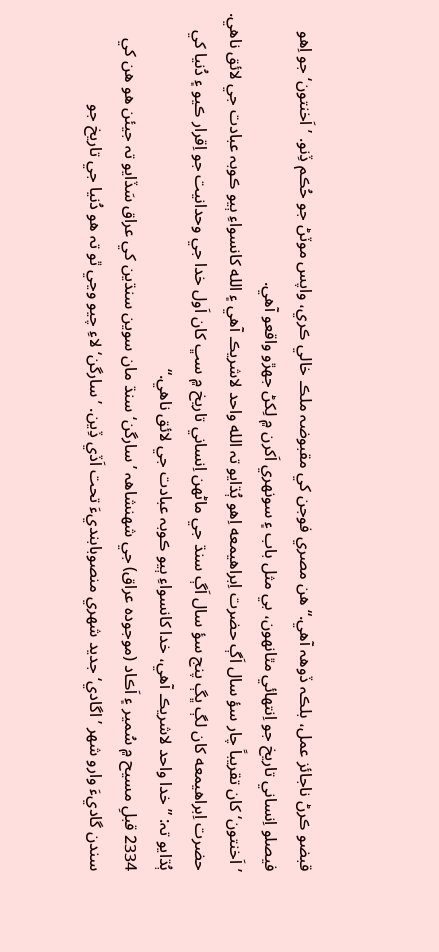قبضو ڪرڻ ناجائز عمل، بلڪہ ڏوھہ آهي.“ هن مصري فوجن کي مقبوضہ ملڪ خالي ڪري، واپس موٽڻ جو حُڪم ڏِنو. ’اَخنتون‘ جو اِهو فيصلو اِنساني تاريخ جو اِنتھائي مٿانھون، بي مثل باب ۽ سونھري اَکرن ۾ لِکڻ جھڙو واقعو آهي.
’اَخنتون‘ کان تقريباً چار سؤ سال اَڳ حضرت اِبراهيمعه اِهو ٻُڌايو تہ الله واحد لاشريڪ آهي ۽ الله کانسواءِ ٻيو ڪوبہ عبادت جي لائق ناهي. حضرت اِبراهيمعه کان لڳ ڀڳ پنج سؤ سال اَڳ سنڌ جي ماڻھن اِنساني تاريخ ۾ سڀ کان اَول خدا جي وحدانيت جو اِقرار ڪيو ۽ دُنيا کي ٻُڌايو تہ: ”خدا واحد لاشريڪ آهي، خدا کانسواءِ ٻيو ڪوبہ عبادت جي لائق ناهي.“
2334 قبلِ مسيح ۾ سُمير ۽ اَڪاد (موجودہ عراق) جي شھنشاھہ ’سارگن‘ سنڌ مان سوين سنڌين کي عراق سَڏايو تہ جيئن هو هن کي سندن گاديءَ وارو شھر ’اگادي‘ جديد شھري منصوبابنديءَ تحت اَڏي ڏِين. ’سارگن‘ لاءِ چيو وڃي ٿو تہ هو دُنيا جي تاريخ جو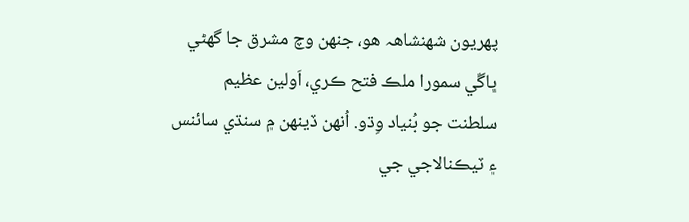پھريون شھنشاھہ هو، جنھن وچ مشرق جا گهڻي ڀاڱي سمورا ملڪ فتح ڪري، اَولين عظيم سلطنت جو بُنياد وِڌو. اُنھن ڏينھن ۾ سنڌي سائنس ۽ ٽيڪنالاجي جي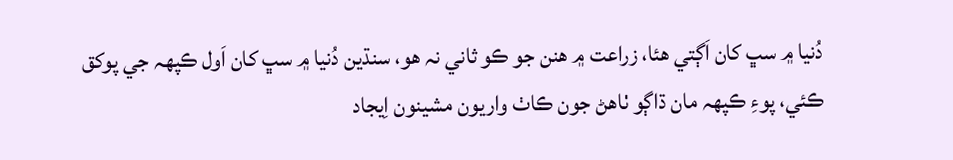دُنيا ۾ سڀ کان اَڳتي هئا، زراعت ۾ هنن جو ڪو ثاني نہ هو، سنڌين دُنيا ۾ سڀ کان اَول ڪپھہ جي پوکق ڪئي، پوءِ ڪپھہ مان ڌاڳو ٺاهڻ جون ڪاٺ واريون مشينون اِيجاد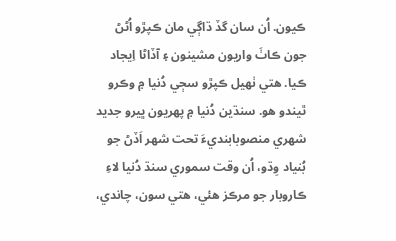ڪيون. اُن سان گڏ ڌاڳي مان ڪپڙو اُڻڻ جون ڪاٺَ واريون مشينون ۽ آڏاڻا اِيجاد ڪيا. هتي ٺھيل ڪپڙو سڄي دُنيا ۾ وڪرو ٿيندو هو. سنڌين دُنيا ۾ پھريون ڀيرو جديد شھري منصوبابنديءَ تحت شھر اَڏڻ جو بُنياد وِڌو، اُن وقت سموري سنڌ دُنيا لاءِ ڪاروبار جو مرڪز هئي، هتي سون، چاندي،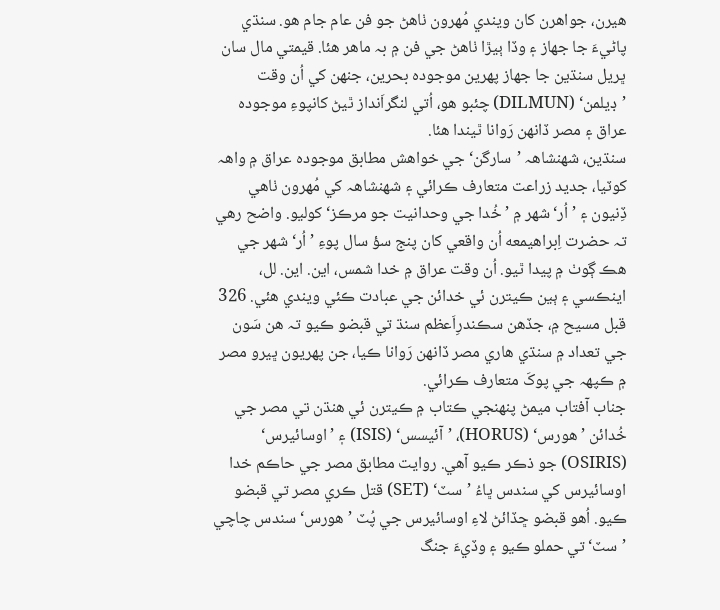هيرن، جواهرن کان ويندي مُھرون ٺاهڻ جو فن عام جام هو. سنڌي پاڻيءَ جا جھاز ۽ وڏا ٻيڙا ٺاهڻ جي فن ۾ بہ ماهر هئا. قيمتي مال سان ڀريل سنڌين جا جھاز پھرين موجودہ بحرين، جنھن کي اُن وقت ’ڊيلمن‘ (DILMUN) چئبو هو، اُتي لنگراَنداز ٿيڻ کانپوءِ موجودہ عراق ۽ مصر ڏانھن رَوانا ٿيندا هئا.
سنڌين، شھنشاھہ ’سارگن‘ جي خواهش مطابق موجودہ عراق ۾ واھہ کوٽيا، جديد زراعت متعارف ڪرائي ۽ شھنشاھہ کي مُھرون ٺاهي ڏِنيون ۽ ’اُر‘ شھر ۾ ’خُدا جي وحدانيت جو مرڪز‘ کوليو. واضح رهي تہ حضرت اِبراهيمعه اُن واقعي کان پنج سؤ سال پوءِ ’اُر‘ شھر جي هڪ ڳوٺ ۾ پيدا ٿيو. اُن وقت عراق ۾ خدا شمس، اين. اين. لل، اينڪسي ۽ ٻين ڪيترن ئي خدائن جي عبادت ڪئي ويندي هئي. 326 قبل مسيح ۾، جڏهن سڪندرِاَعظم سنڌ تي قبضو ڪيو تہ هن سَون جي تعداد ۾ سنڌي هاري مصر ڏانھن رَوانا ڪيا، جن پھريون ڀيرو مصر ۾ ڪپھہ جي پوکَ متعارف ڪرائي.
جناب آفتاب ميمڻ پنھنجي ڪتاب ۾ ڪيترن ئي هنڌن تي مصر جي خُدائن ’هورس‘ (HORUS)، ’آئيسس‘ (ISIS) ۽ ’اوسائيرس‘ (OSIRIS) جو ذڪر ڪيو آهي. روايت مطابق مصر جي حاڪم خدا اوسائيرس کي سندس ڀاءُ ’سٽ‘ (SET) قتل ڪري مصر تي قبضو ڪيو. اُهو قبضو ڇڏائڻ لاءِ اوسائيرس جي پُٽ ’هورس‘ سندس چاچي ’سٽ‘ تي حملو ڪيو ۽ وڏيءَ جنگ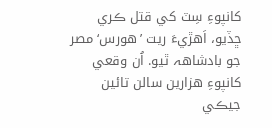کانپوءِ سِٽ کي قتل ڪري ڇڏيو، اَهڙيءَ ريت ’هورس‘ مصر جو بادشاھہ ٿيو. اُن وقعي کانپوءِ هزارين سالن تائين جيڪي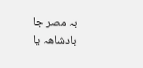بہ مصر جا بادشاھہ يا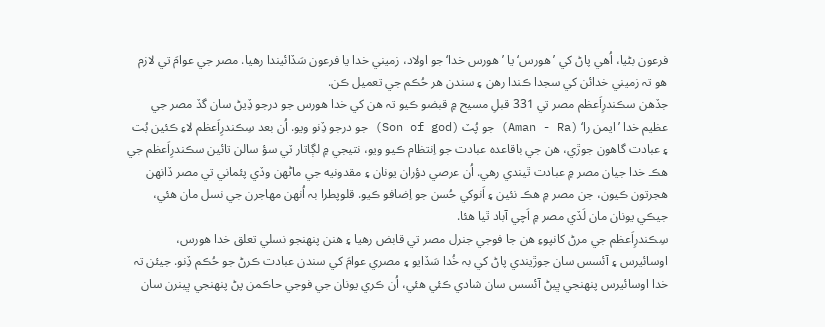فرعون بڻيا، اُهي پاڻ کي ’هورس‘ يا ’هورس خدا‘ جو اولاد، زميني خدا يا فرعون سَڏائيندا رهيا. مصر جي عوامَ تي لازم هو تہ زميني خدائن کي سجدا ڪندا رهن ۽ سندن هر حُڪم جي تعميل ڪن.
جڏهن سڪندرِاَعظم مصر تي 331 قبلِ مسيح ۾ قبضو ڪيو تہ هن کي خدا هورس جو درجو ڏِيڻ سان گڏ مصر جي عظيم خدا ’ايمن را‘ (Aman - Ra) جو پُٽ (Son of god) جو درجو ڏِنو ويو. اُن بعد سِڪندرِاَعظم لاءِ ڪئين بُت ۽ عبادت گاهون جوڙي، هن جي باقاعدہ عبادت جو اِنتظام ڪيو ويو، نتيجي ۾ لڳاتار ٽي سؤ سالن تائين سڪندرِاَعظم جي هڪ خدا جيان مصر ۾ عبادت ٿيندي رهي. اُن عرصي دؤران يونان ۽ مقدونيه جي ماڻھن وڏي پئماني تي مصر ڏانھن هجرتون ڪيون، جن مصر ۾ هڪ نئين ۽ اَنوکي حُسن جو اِضافو ڪيو. قلوپطرا بہ اُنھن مھاجرن جي نسل مان هئي، جيڪي يونان مان لَڏي مصر ۾ اَچي آباد ٿيا هئا.
سِڪندرِاَعظم جي مرڻ کانپوءِ هن جا فوجي جنرل مصر تي قابض رهيا ۽ هنن پنھنجو نسلي تعلق خدا هورس، اوسائيرس ۽ آئسس سان جوڙيندي پاڻ کي بہ خُدا سَڏايو ۽ مصري عوامَ کي سندن عبادت ڪرڻ جو حُڪم ڏِنو. جيئن تہ خدا اوسائيرس پنھنجي ڀيڻ آئسس سان شادي ڪئي هئي، اُن ڪري يونان جي فوجي حاڪمن پڻ پنھنجي ڀينرن سان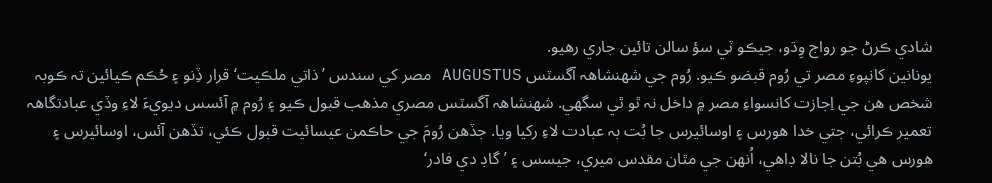شادي ڪرڻ جو رواج وِڌو، جيڪو ٽي سؤ سالن تائين جاري رهيو.
يونانين کانپوءِ مصر تي رُوم قبضو ڪيو. رُوم جي شھنشاھہ آگسٽس AUGUSTUS مصر کي سندس ’ذاتي ملڪيت‘ قرار ڏِنو ۽ حُڪم ڪيائين تہ ڪوبہ شخص هن جي اِجازت کانسواءِ مصر ۾ داخل نہ ٿو ٿي سگهي. شھنشاھہ آگسٽس مصري مذهب قبول ڪيو ۽ رُوم ۾ آئسس ديويءَ لاءِ وڏي عبادتگاھہ تعمير ڪرائي، جتي خدا هورس ۽ اوسائيرس جا بُت بہ عبادت لاءِ رکيا ويا. جڏهن رُومَ جي حاڪمن عيسائيت قبول ڪئي، تڏهن آئس، اوسائيرس ۽ هورس هي بُتن جا نالا ڊاهي، اُنھن جي مٿان مقدس ميري، جيسس ۽ ’گاڊ دي فادر‘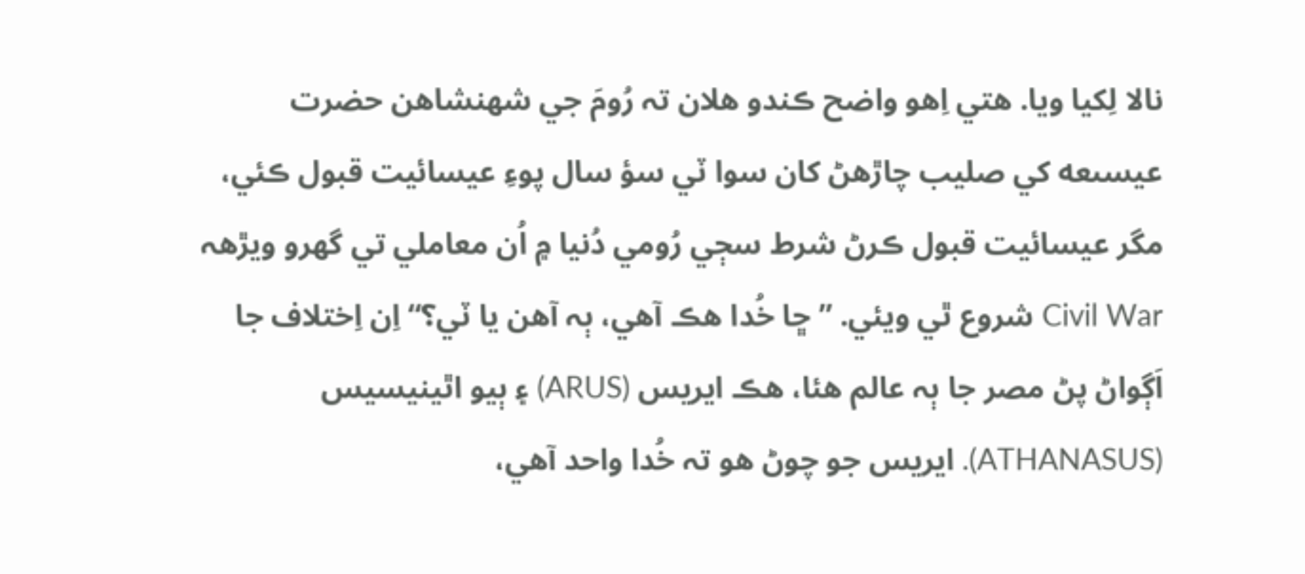نالا لِکيا ويا. هتي اِهو واضح ڪندو هلان تہ رُومَ جي شھنشاهن حضرت عيسىعه کي صليب چاڙهڻ کان سوا ٽي سؤ سال پوءِ عيسائيت قبول ڪئي، مگر عيسائيت قبول ڪرڻ شرط سڄي رُومي دُنيا ۾ اُن معاملي تي گهرو ويڙھہ Civil War شروع ٿي ويئي. ”ڇا خُدا هڪ آهي، ٻہ آهن يا ٽي؟“ اِن اِختلاف جا اَڳواڻ پڻ مصر جا ٻہ عالم هئا، هڪ ايريس (ARUS) ۽ ٻيو اٿينيسيس (ATHANASUS). ايريس جو چوڻ هو تہ خُدا واحد آهي،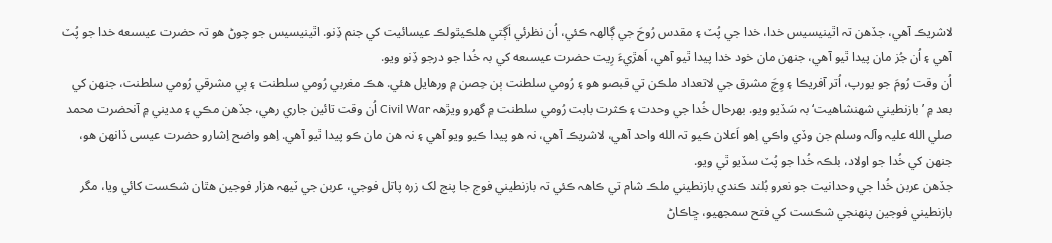لاشريڪ آهي، جڏهن تہ اٿينيسيس خدا، خدا جي پُٽ ۽ مقدس رُوحَ جي ڳالھہ ڪئي، اُن نظرئي اَڳتي هلڪيٿولڪ عيسائيت کي جنم ڏِنو. اٿينيسيس جو چوڻ هو تہ حضرت عيسىعه خدا جو پُٽ آهي ۽ اُن جُز مان پيدا ٿيو آهي، جنھن مان خود خدا پيدا ٿيو آهي، اَهڙيءَ رِيت حضرت عيسىعه کي بہ خُدا جو درجو ڏِنو ويو.
اُن وقت رُومَ جو يورپ، اُتر آفريڪا ۽ وِچَ مشرق جي لاتعداد ملڪن تي قبصو هو ۽ رُومي سلطنت ٻن حِصن ۾ ورهايل هئي. هڪ مغربي رُومي سلطنت ۽ ٻي مشرقي رُومي سلطنت، جنھن کي بعد ۾ ’بازنطيني شھنشاهيت‘ بہ سَڏيو ويو. بھرحال خُدا جي وحدت ۽ ڪثرت بابت رُومي سلطنت ۾ گهرو ويڙھہ Civil War اُن وقت تائين جاري رهي، جڏهن مڪي ۽ مديني ۾ آنحضرت محمد صلي الله عليہ وآلہ وسلم جن وڏي واڪي اِهو اَعلان ڪيو تہ الله واحد آهي، لاشريڪ آهي، نہ هو پيدا ڪيو ويو آهي ۽ نہ هن مان ڪو پيدا ٿيو آهي. اِهو واضح اِشارو حضرت عيسى ڏانھن هو، جنھن کي خُدا جو اولاد، بلڪہ خُدا جو پُٽ سڏيو ٿي ويو.
جڏهن عربن خُدا جي وحدانيت جو نعرو بُلند ڪندي بازنطيني ملڪ شام تي ڪاھہ ڪئي تہ بازنطيني فوج جا پنج لک زره پاتل فوجي، عربن جي ٽيھہ هزار فوجين هٿان شڪست کائي ويا، مگر بازنطيني فوجين پنھنجي شڪست کي فتح سمجهيو، ڇاڪاڻ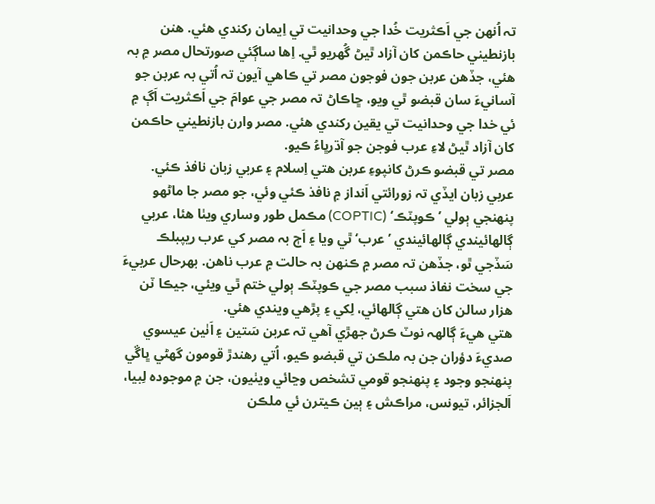تہ اُنھن جي اَڪثريت خُدا جي وحدانيت تي اِيمان رکندي هئي. هنن بازنطيني حاڪمن کان آزاد ٿيڻ گُهريو ٿي. اِها ساڳئي صورتحال مصر ۾ بہ هئي، جڏهن عربن جون فوجون مصر تي ڪاهي آيون تہ اُتي بہ عربن جو آسانيءَ سان قبضو ٿي ويو، ڇاڪاڻ تہ مصر جي عوامَ جي اَڪثريت اَڳ ۾ ئي خدا جي وحدانيت تي يقين رکندي هئي. مصر وارن بازنطيني حاڪمن کان آزاد ٿيڻ لاءِ عرب فوجن جو آڌرڀاءُ ڪيو.
مصر تي قبضو ڪرڻ کانپوءِ عربن هتي اِسلام ۽ عربي زبان نافذ ڪئي. عربي زبان ايڏي تہ زورائتي اَنداز ۾ نافذ ڪئي وئي، جو مصر جا ماڻھو پنھنجي ٻولي ’ڪوپٽڪ‘ (COPTIC) مڪمل طور وساري ويٺا هئا، عربي ڳالھائيندي ڳالھائيندي ’عرب‘ ٿي ويا ۽ اَڄ بہ مصر کي عرب ريپبلڪ سَڏجي ٿو، جڏهن تہ مصر ۾ ڪنھن بہ حالت ۾ عرب ناهن. بھرحال عربيءَ جي سخت نفاذ سبب مصر جي ڪوپٽڪ ٻولي ختم ٿي ويئي، جيڪا ٽن هزار سالن کان هتي ڳالھائي، لِکي ۽ پڙهي ويندي هئي.
هتي هيءَ ڳالھہ نوٽ ڪرڻ جھڙي آهي تہ عربن سَتين ۽ اَٺين عيسوي صديءَ دؤران جن بہ ملڪن تي قبضو ڪيو، اُتي رهندڙ قومون گهڻي ڀاڱي پنھنجو وجود ۽ پنھنجو قومي تشخص وڃائي ويٺيون، جن ۾ موجودہ لِبيا، اَلجزائر، تيونس، مراڪش ۽ ٻين ڪيترن ئي ملڪن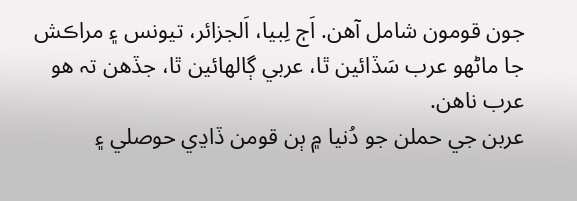جون قومون شامل آهن. اَڄ لِبيا، اَلجزائر، تيونس ۽ مراڪش جا ماڻھو عرب سَڏائين ٿا، عربي ڳالھائين ٿا، جڏهن تہ هو عرب ناهن.
عربن جي حملن جو دُنيا ۾ ٻن قومن ڏاڍي حوصلي ۽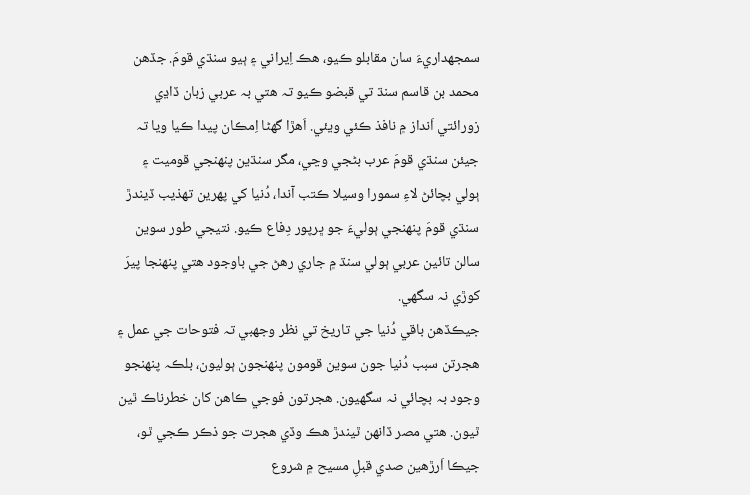سمجهداريءَ سان مقابلو ڪيو، هڪ اِيراني ۽ ٻيو سنڌي قومَ. جڏهن محمد بن قاسم سنڌ تي قبضو ڪيو تہ هتي بہ عربي زبان ڏاڍي زورائتي اَنداز ۾ نافذ ڪئي ويئي. اَهڙا گهڻا اِمڪان پيدا ڪيا ويا تہ جيئن سنڌي قومَ عرب بڻجي وڃي، مگر سنڌين پنھنجي قوميت ۽ ٻولي بچائڻ لاءِ سمورا وسيلا ڪتب آندا، دُنيا کي پھرين تھذيب ڏيندڙ سنڌي قومَ پنھنجي ٻوليءَ جو ڀرپور دِفاع ڪيو. نتيجي طور سوين سالن تائين عربي ٻولي سنڌ ۾ جاري رهڻ جي باوجود هتي پنھنجا پيرَ کوڙي نہ سگهي.
جيڪڏهن باقي دُنيا جي تاريخ تي نظر وجهبي تہ فتوحات جي عمل ۽ هجرتن سبب دُنيا جون سوين قومون پنھنجون ٻوليون، بلڪہ پنھنجو وجود بہ بچائي نہ سگهيون. هجرتون فوجي ڪاهن کان خطرناڪ ٿين ٿيون. هتي مصر ڏانھن ٿيندڙ هڪ وڏي هجرت جو ذڪر ڪجي ٿو، جيڪا اَرڙهين صدي قبلِ مسيح ۾ شروع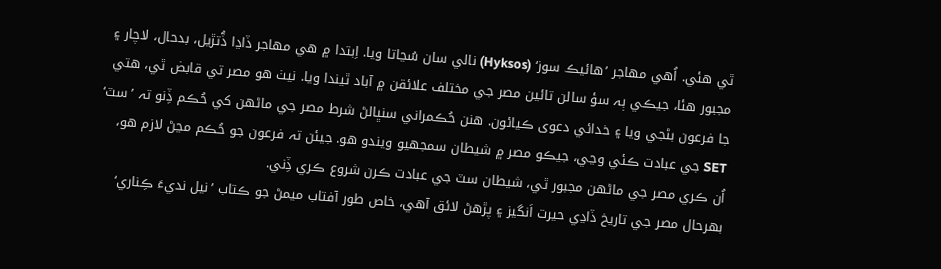ٿي هئي. اُهي مھاجر ’هائيڪ سوز‘ (Hyksos) نالي سان سُڃاتا ويا. اِبتدا ۾ هي مھاجر ڏاڍا ڏُتڙيل، بدحال، لاچار ۽ مجبور هئا، جيڪي ٻہ سؤ سالن تائين مصر جي مختلف علائقن ۾ آباد ٿيندا ويا. نيٺ هو مصر تي قابض ٿي، هتي جا فرعون بڻجي ويا ۽ خدائي دعوى ڪيائون. هنن حُڪمراني سنڀالڻ شرط مصر جي ماڻھن کي حُڪم ڏِنو تہ ’سٽ‘ SET جي عبادت ڪئي وڃي، جيڪو مصر ۾ شيطان سمجهيو ويندو هو. جيئن تہ فرعون جو حُڪم مڃڻ لازم هو، اُن ڪري مصر جي ماڻھن مجبور ٿي، شيطان سٽ جي عبادت ڪرن شروع ڪري ڏِني.
بھرحال مصر جي تاريخ ڏاڍي حيرت اَنگيز ۽ پڙهڻ لائق آهي، خاص طور آفتاب ميمڻ جو ڪتاب ’نيل نديءَ ڪِناري‘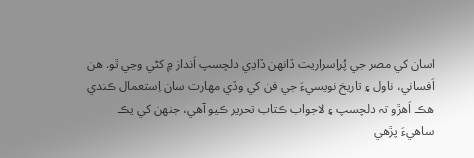اسان کي مصر جي پُراِسراريت ڏانھن ڏاڍي دلچسپ اَنداز ۾ کڻي وڃي ٿو. هن اَفساني، ناول ۽ تاريخ نويسيءَ جي فن کي وڏي مھارت سان اِستعمال ڪندي هڪ اَهڙو تہ دلچسپ ۽ لاجواب ڪتاب تحرير ڪيو آهي، جنھن کي يڪ ساهيءَ پڙهي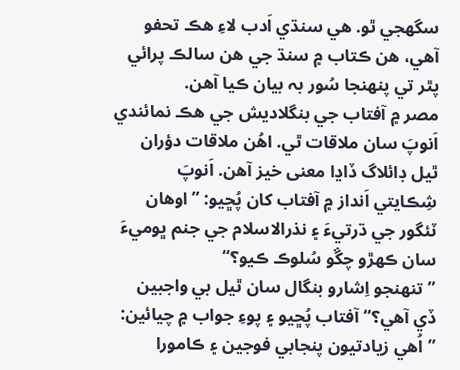سگهجي ٿو. هي سنڌي اَدب لاءِ هڪ تحفو آهي، هن ڪتاب ۾ سنڌ جي هن سالڪ پرائي پٿر تي پنھنجا سُور بہ بيان ڪيا آهن.
مصر ۾ آفتاب جي بنگلاديش جي هڪ نمائندي اَنوپَ سان ملاقات ٿي. اھُن ملاقات دؤران ٿيل ڊائلاگ ڏاڍا معنى خيز آهن. اَنوپَ شِڪايتي اَنداز ۾ آفتاب کان پُڇيو: ”اوهان ٽئگور جي ڌرتيءَ ۽ نذرالاسلام جي جنم ڀوميءَ سان ڪھڙو چڱو سُلوڪ ڪيو؟“
”تنھنجو اِشارو بنگال سان ٿيل بي واجبين ڏي آهي؟“ آفتاب پُڇيو ۽ پوءِ جواب ۾ چيائين: ”اُهي زيادتيون پنجابي فوجين ۽ ڪامورا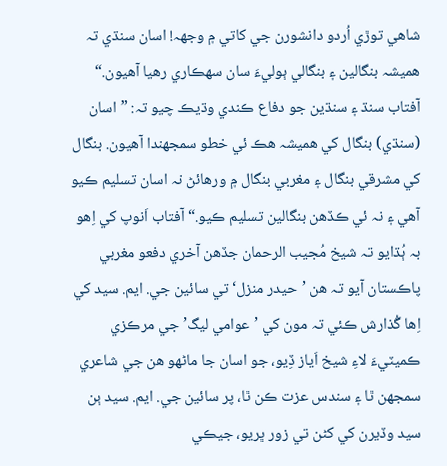شاهي توڙي اُردو دانشورن جي کاتي ۾ وجهہ! اسان سنڌي تہ هميشہ بنگالين ۽ بنگالي ٻوليءَ سان سھڪاري رهيا آهيون.“ آفتاب سنڌ ۽ سنڌين جو دفاع ڪندي وڌيڪ چيو تہ: ”اسان (سنڌي) بنگال کي هميشہ هڪ ئي خطو سمجهندا آهيون. بنگال کي مشرقي بنگال ۽ مغربي بنگال ۾ ورهائڻ نہ اسان تسليم ڪيو آهي ۽ نہ ئي ڪڏهن بنگالين تسليم ڪيو.“ آفتاب اَنوپ کي اِهو بہ ٻُڌايو تہ شيخ مُجيب الرحمان جڏهن آخري دفعو مغربي پاڪستان آيو تہ هن ’حيدر منزل‘ تي سائين جي. ايم. سيد کي اِها گُذارش ڪئي تہ مون کي ’عوامي ليگ’ جي مرڪزي ڪميٽيءَ لاءِ شيخ اَياز ڏِيو، جو اسان جا ماڻھو هن جي شاعري سمجهن ٿا ۽ سندس عزت ڪن ٿا، پر سائين جي. ايم. سيد ٻن سيد وڏيرن کي کڻن تي زور ڀريو، جيڪي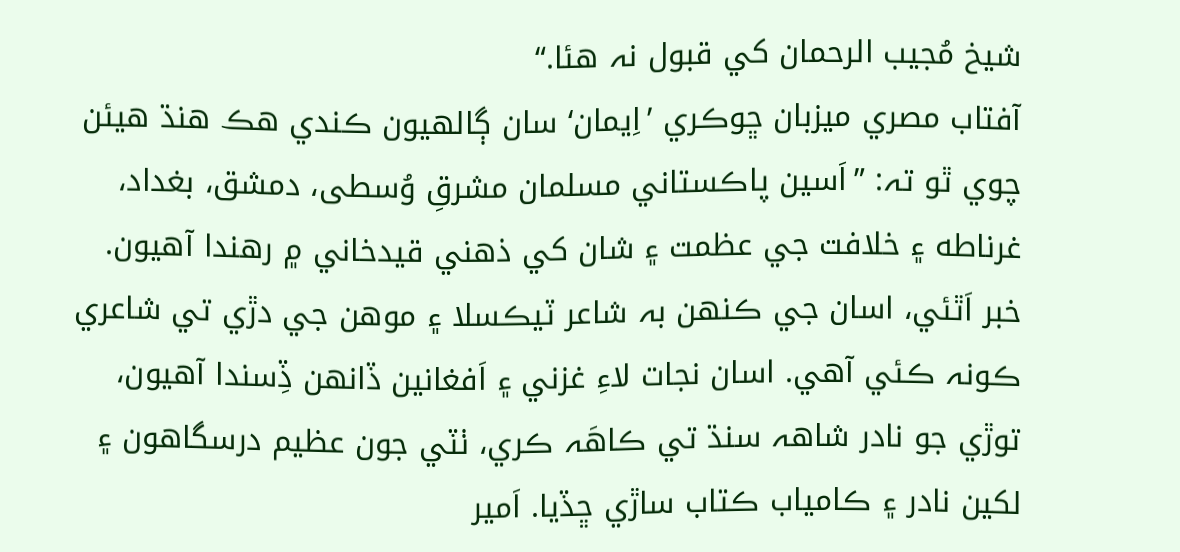شيخ مُجيب الرحمان کي قبول نہ هئا.“
آفتاب مصري ميزبان ڇوڪري ’اِيمان‘ سان ڳالھيون ڪندي هڪ هنڌ هيئن چوي ٿو تہ: ”اَسين پاڪستاني مسلمان مشرقِ وُسطى، دمشق، بغداد، غرناطه ۽ خلافت جي عظمت ۽ شان کي ذهني قيدخاني ۾ رهندا آهيون. خبر اَٿئي، اسان جي ڪنھن بہ شاعر ٽيڪسلا ۽ موهن جي دڙي تي شاعري ڪونہ ڪئي آهي. اسان نجات لاءِ غزني ۽ اَفغانين ڏانھن ڏِسندا آهيون، توڙي جو نادر شاھہ سنڌ تي ڪاهَہ ڪري، ٺٽي جون عظيم درسگاهون ۽ لکين نادر ۽ ڪامياب ڪتاب ساڙي ڇڏيا. اَمير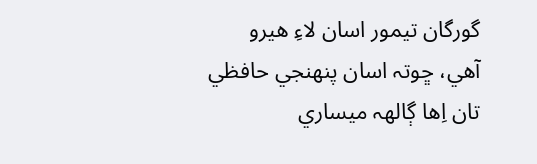گورگان تيمور اسان لاءِ هيرو آهي، ڇوتہ اسان پنھنجي حافظي تان اِها ڳالھہ ميساري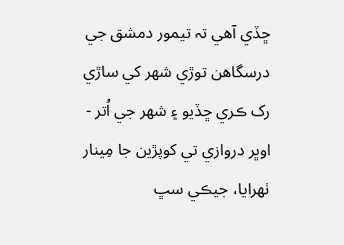ڇڏي آهي تہ تيمور دمشق جي درسگاهن توڙي شھر کي ساڙي رک ڪري ڇڏيو ۽ شھر جي اُتر - اوڀر دروازي تي کوپڙين جا مِينار ٺھرايا، جيڪي سڀ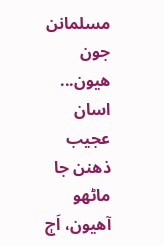مسلمانن جون هيون... اسان عجيب ذهنن جا ماڻھو آهيون، اَڄ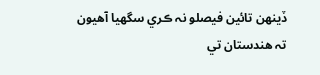ڏينھن تائين فيصلو نہ ڪري سگهيا آهيون تہ هندستان تي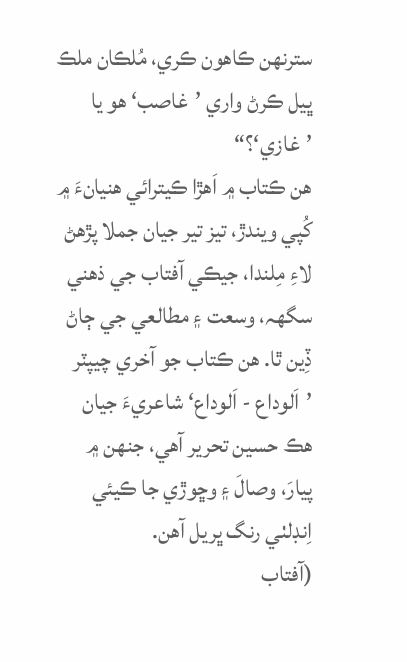سترنھن ڪاهون ڪري، مُلڪان ملڪ ڀيل ڪرڻ واري ’غاصب‘ هو يا ’غازي‘؟“
هن ڪتاب ۾ اَهڙا ڪيترائي هنيانءَ ۾ کُپي ويندڙ، تيز تير جيان جملا پڙهڻ لاءِ مِلندا، جيڪي آفتاب جي ذهني سگهہ، وسعت ۽ مطالعي جي ڄاڻ ڏِين ٿا. هن ڪتاب جو آخري چيپٽر ’اَلوداع - اَلوداع‘ شاعريءَ جيان هڪ حسين تحرير آهي، جنھن ۾ پيارَ، وصالَ ۽ وڇوڙي جا ڪيئي اِنڊلٺي رنگ ڀريل آهن.
(آفتاب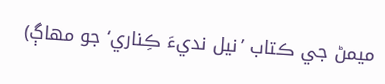ميمڻ جي ڪتاب ’نيل نديءَ ڪِناري‘ جو مھاڳ)